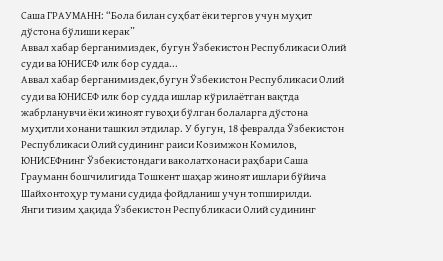Саша ГРАУМАНН: “Бола билан суҳбат ёки тергов учун муҳит дўстона бўлиши керак”
Аввал хабар берганимиздек, бугун Ўзбекистон Республикаси Олий суди ва ЮНИСЕФ илк бор судда...
Аввал хабар берганимиздек,бугун Ўзбекистон Республикаси Олий суди ва ЮНИСЕФ илк бор судда ишлар кўрилаётган вақтда жабрланувчи ёки жиноят гувоҳи бўлган болаларга дўстона муҳитли хонани ташкил этдилар. У бугун, 18 февралда Ўзбекистон Республикаси Олий судининг раиси Козимжон Комилов, ЮНИСЕФнинг Ўзбекистондаги ваколатхонаси раҳбари Саша Грауманн бошчилигида Тошкент шаҳар жиноят ишлари бўйича Шайхонтоҳур тумани судида фойдланиш учун топширилди.
Янги тизим ҳақида Ўзбекистон Республикаси Олий судининг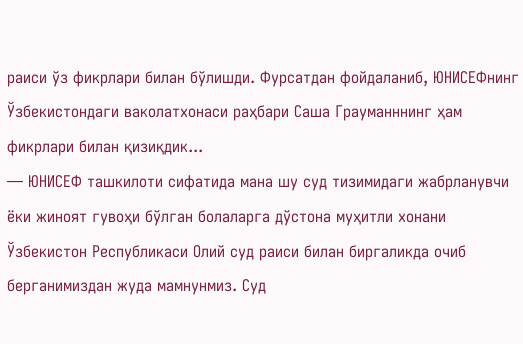раиси ўз фикрлари билан бўлишди. Фурсатдан фойдаланиб, ЮНИСЕФнинг Ўзбекистондаги ваколатхонаси раҳбари Саша Грауманннинг ҳам фикрлари билан қизиқдик...
— ЮНИСЕФ ташкилоти сифатида мана шу суд тизимидаги жабрланувчи ёки жиноят гувоҳи бўлган болаларга дўстона муҳитли хонани Ўзбекистон Республикаси Олий суд раиси билан биргаликда очиб берганимиздан жуда мамнунмиз. Суд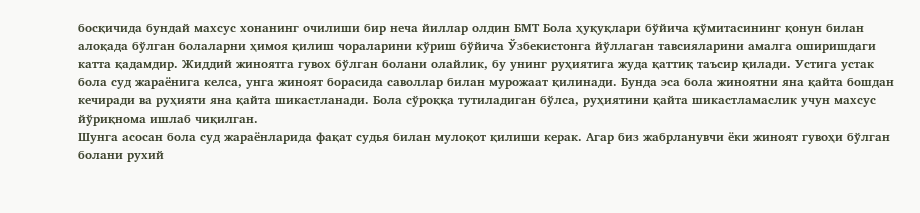босқичида бундай махсус хонанинг очилиши бир неча йиллар олдин БМТ Бола ҳуқуқлари бўйича қўмитасининг қонун билан алоқада бўлган болаларни ҳимоя қилиш чораларини кўриш бўйича Ўзбекистонга йўллаган тавсияларини амалга оширишдаги катта қадамдир. Жиддий жиноятга гувох бўлган болани олайлик, бу унинг руҳиятига жуда қаттиқ таъсир қилади. Устига устак бола суд жараёнига келса, унга жиноят борасида саволлар билан мурожаат қилинади. Бунда эса бола жиноятни яна қайта бошдан кечиради ва руҳияти яна қайта шикастланади. Бола сўроққа тутиладиган бўлса, руҳиятини қайта шикастламаслик учун махсус йўриқнома ишлаб чиқилган.
Шунга асосан бола суд жараёнларида фақат судья билан мулоқот қилиши керак. Агар биз жабрланувчи ёки жиноят гувоҳи бўлган болани рухий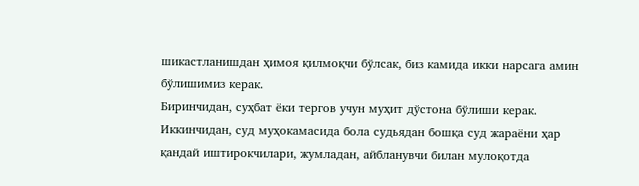шикастланишдан ҳимоя қилмоқчи бўлсак, биз камида икки нарсага амин бўлишимиз керак.
Биринчидан, суҳбат ёки тергов учун муҳит дўстона бўлиши керак. Иккинчидан, суд муҳокамасида бола судьядан бошқа суд жараёни ҳар қандай иштирокчилари, жумладан, айбланувчи билан мулоқотда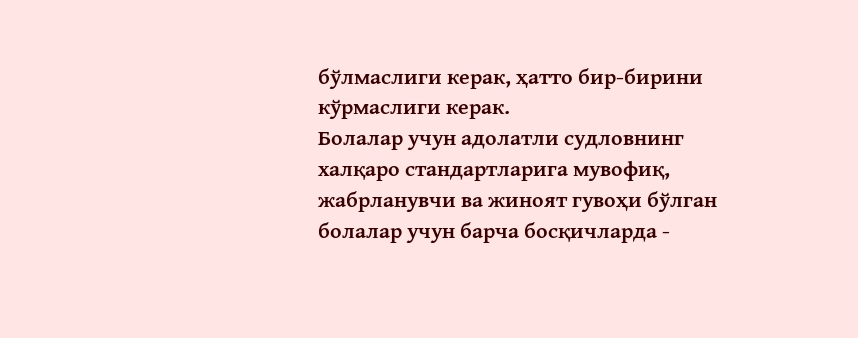бўлмаслиги керак, ҳатто бир-бирини кўрмаслиги керак.
Болалар учун адолатли судловнинг халқаро стандартларига мувофиқ, жабрланувчи ва жиноят гувоҳи бўлган болалар учун барча босқичларда -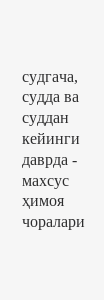судгача, судда ва суддан кейинги даврда - махсус ҳимоя чоралари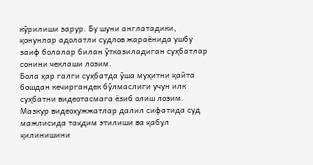кўрилиши зарур. Бу шуни англатадики, қонунлар адолатли судлов жараёнида ушбу заиф болалар билан ўтказиладиган суҳбатлар сонини чеклаши лозим.
Бола ҳар галги суҳбатда ўша муҳитни қайта бошдан кечиргандек бўлмаслиги учун илк суҳбатни видеотасмага ёзиб олиш лозим. Мазкур видеоҳужжатлар далил сифатида суд мажлисида тақдим этилиши ва қабул қилинишини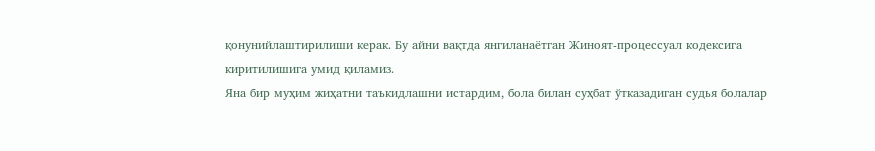қонунийлаштирилиши керак. Бу айни вақтда янгиланаётган Жиноят-процессуал кодексига киритилишига умид қиламиз.
Яна бир муҳим жиҳатни таъкидлашни истардим, бола билан суҳбат ўтказадиган судья болалар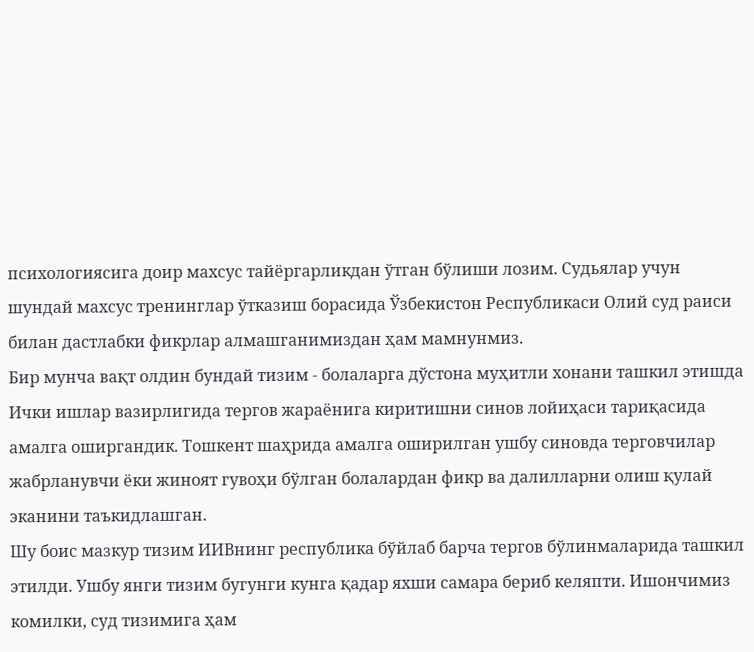психологиясига доир махсус тайёргарликдан ўтган бўлиши лозим. Судьялар учун шундай махсус тренинглар ўтказиш борасида Ўзбекистон Республикаси Олий суд раиси билан дастлабки фикрлар алмашганимиздан ҳам мамнунмиз.
Бир мунча вақт олдин бундай тизим - болаларга дўстона муҳитли хонани ташкил этишда Ички ишлар вазирлигида тергов жараёнига киритишни синов лойиҳаси тариқасида амалга оширгандик. Тошкент шаҳрида амалга оширилган ушбу синовда терговчилар жабрланувчи ёки жиноят гувоҳи бўлган болалардан фикр ва далилларни олиш қулай эканини таъкидлашган.
Шу боис мазкур тизим ИИВнинг республика бўйлаб барча тергов бўлинмаларида ташкил этилди. Ушбу янги тизим бугунги кунга қадар яхши самара бериб келяпти. Ишончимиз комилки, суд тизимига ҳам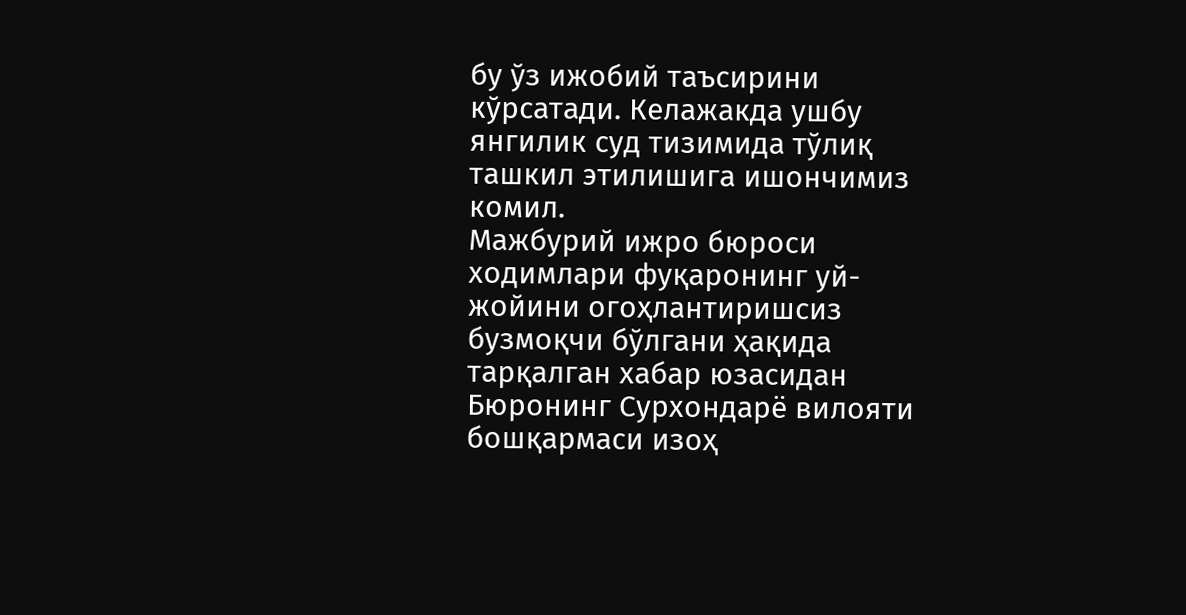бу ўз ижобий таъсирини кўрсатади. Келажакда ушбу янгилик суд тизимида тўлиқ ташкил этилишига ишончимиз комил.
Мажбурий ижро бюроси ходимлари фуқаронинг уй-жойини огоҳлантиришсиз бузмоқчи бўлгани ҳақида тарқалган хабар юзасидан Бюронинг Сурхондарё вилояти бошқармаси изоҳ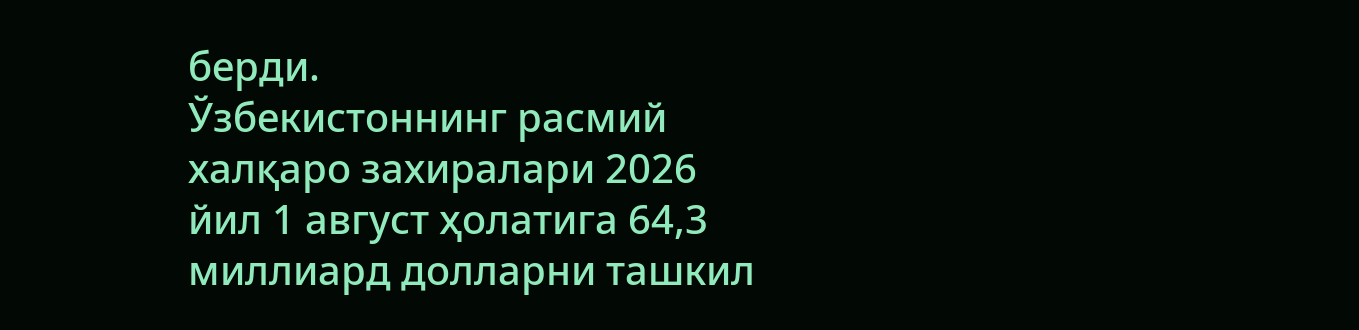берди.
Ўзбекистоннинг расмий халқаро захиралари 2026 йил 1 август ҳолатига 64,3 миллиард долларни ташкил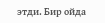этди. Бир ойда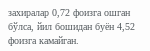захиралар 0,72 фоизга ошган бўлса, йил бошидан буён 4,52 фоизга камайган.